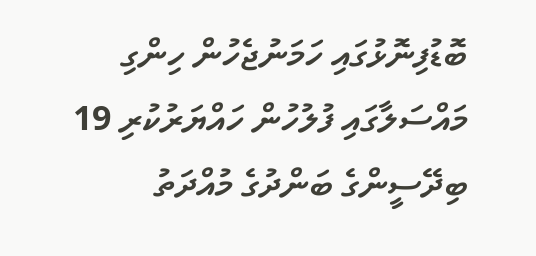ބޮޑުފިނޮޅުގައި ހަމަނުޖެހުން ހިންގި މައްސަލާގައި ފުލުހުން ހައްޔަރުކުރި 19 ބިދޭސީންގެ ބަންދުގެ މުއްދަތު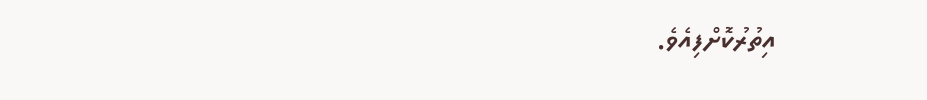އިތުރުކޮށްފިއެވެ.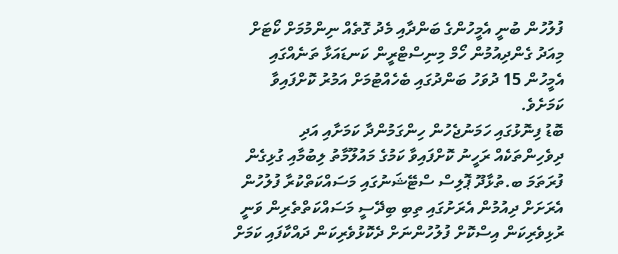ފުލުހުން ބުނީ އެމީހުންގެ ބަންދާއި މެދު ގޮތެއް ނިންމުމަށް ކޯޓަށް މިއަދު ގެންދިއުމުން ހޯމް މިނިސްޓްރީން ކަނޑައަޅާ ތަނެއްގައި އެމީހުން 15 ދުވަހު ބަންދުގައި ބެހެއްޓުމަށް އަމުރު ކޮށްފައިވާ ކަމަށެވެ.
ބޮޑު ފިނޮޅުގައި ހަމަނުޖެހުން ހިންގަމުންދާ ކަމަށާއި އަދި ދިވެހިންތަކެއް ރަހީނު ކޮށްފައިވާ ކަމުގެ މައުލޫމާތު ލިބުމާއި ގުޅިގެން ފުރަތަމަ ބ.ތުޅާދޫ ޕޮލިސް ސްޓޭޝަނުގައި މަސައްކަތްކުރާ ފުލުހުން އެރަށަށް ދިއުމުން އެރަށުގައި ތިބި ބިދޭސީ މަސައްކަތްތެރިން ވަނީ ރުޅިވެރިކަން އިސްކޮށް ފުލުހުންނަށް ދެކޮޅުވެރިކަން ދައްކާފައި ކަމަށް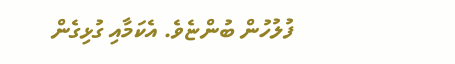ފުލުހުން ބުންޏެވެ. އެކަމާއި ގުޅިގެން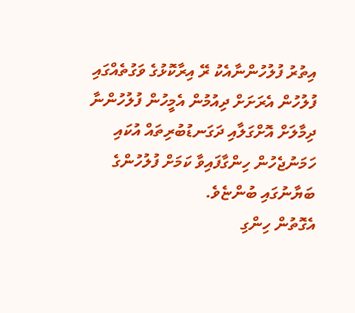އިތުރު ފުލުހުންނާއެކު ރޭ އިރާކޮޅުގެ ވަގުތެއްގައި ފުލުހުން އެރަށަށް ދިއުމުން އެމީހުން ފުލުހުންނާ ދިމާލަށް އޮށްގަލާއި ދަގަނޑުބުރިތައް އުކައި ހަމަނުޖެހުން ހިންގާފައިވާ ކަމަށް ފުލުހުންގެ ބަޔާނުގައި ބުންޏެވެ.
އެގޮތުން ހިންގި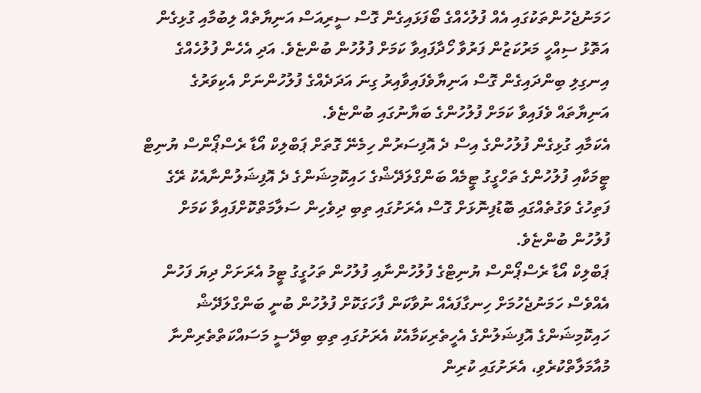ހަމަނުޖެހުންތަކުގައި އެއް ފުލުހެއްގެ ބޯފަޅައިގެން ގޮސް ސީރިއަސް އަނިޔާތެއް ލިބުމާއި ގުޅިގެން އަތޮޅު ސިއްހީ މަރުކަޒުން ފަރުވާ ހޯދާފައިވާ ކަމަށް ފުލުހުން ބުންޏެވެ. އަދި އެހެން ފުލުހެއްގެ އިނގިލި ބިންދައިގެން ގޮސް އަނިޔާވެފައިވާއިރު ގިނަ އަދަދެއްގެ ފުލުހުންނަށް އެކިވަރުގެ އަނިޔާތައް ވެފައިވާ ކަމަށް ފުލުހުންގެ ބަޔާނުގައި ބުންޏެވެ.
އެކަމާއި ގުޅިގެން ފުލުހުންގެ އިސް ދެ އޮފިސަރުން ހިމެނޭ ގޮތަށް ޕަބްލިކް އޯޑާ ރެސްޕޯންސް ޔުނިޓް ޓީމަކާއި ފުލުހުންގެ ތަހްގީގު ޓީމެއް ބަންގްލަދޭޝްގެ ހައިކޮމިޝަންގެ ދެ އޮފިޝަލުންނާއެކު ރޭގެ ފަތިހުގެ ވަގުތެއްގައި ބޮޑުފިނޮޅަށް ގޮސް އެރަށުގައި ތިބި ދިވެހިން ސަލާމަތްކޮށްފައިވާ ކަމަށް ފުލުހުން ބުންޏެވެ.
ޕަބްލިކް އޯޑާ ރެސްޕޯންސް ޔުނިޓްގެ ފުލުހުންނާއި ފުލުހުން ތަހުގީގު ޓީމު އެރަށަށް ދިޔަ ފަހުން އެއްވެސް ހަމަނުޖެހުމަށް ހިނގާފައެއް ނުވާކަން ފާހަގަކޮށް ފުލުހުން ބުނީ ބަންގްލަދޭޝް ހައިކޮމިޝަންގެ އޮފިޝަލުންގެ އެހީތެރިކަމާއެކު އެރަށުގައި ތިބި ބިދޭސީ މަސައްކަތްތެރިންނާ މުއާމަލާތްކުރެވި، އެރަށުގައި ކުރިން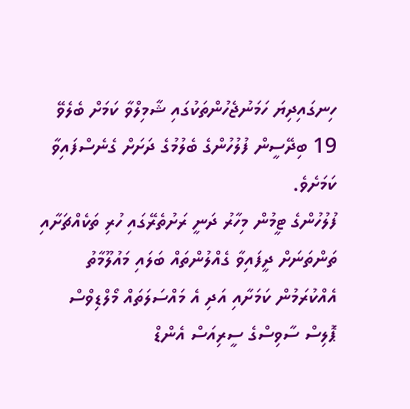ހިނގައިދިޔަ ހަމަނުޖެހުންތަކުގައި ޝާމިލްވާ ކަމަށް ބެލެވޭ 19 ބިދޭސީން ފުލުހުންގެ ބެލުމުގެ ދަށަށް ގެނެސްފައިވާ ކަމަށެވެ.
ފުލުހުންގެ ޓީމުން މިހާރު ދަނީ ރަށުތެރޭގައި ހުރި ތަކެއްޗަށާއި ތަންތަނަށް ދީފައިވާ ގެއްލުންތައް ބަލައި މައުލޫމާތު އެއްކުރަމުން ކަމަށާއި އަދި އެ މައްސަލަތައް މޯލްޑިވްސް ޕޮލިސް ސާވިސްގެ ސީރިއަސް އެންޑް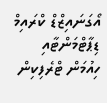އޯގަނައިޒްޑް ކްރައިމް ޑިޕާޓްމަންޓާއި ހިއުމަން ޓްރެފިކިން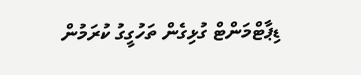ޑިޕާޓްމަންޓް ގުޅިގެން ތަހުގީގު ކުރަމުން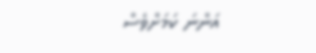އަންނަ ކަމަށްވެސް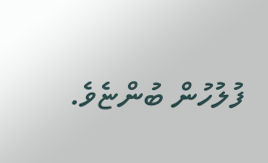ފުލުހުން ބުންޏެވެ.